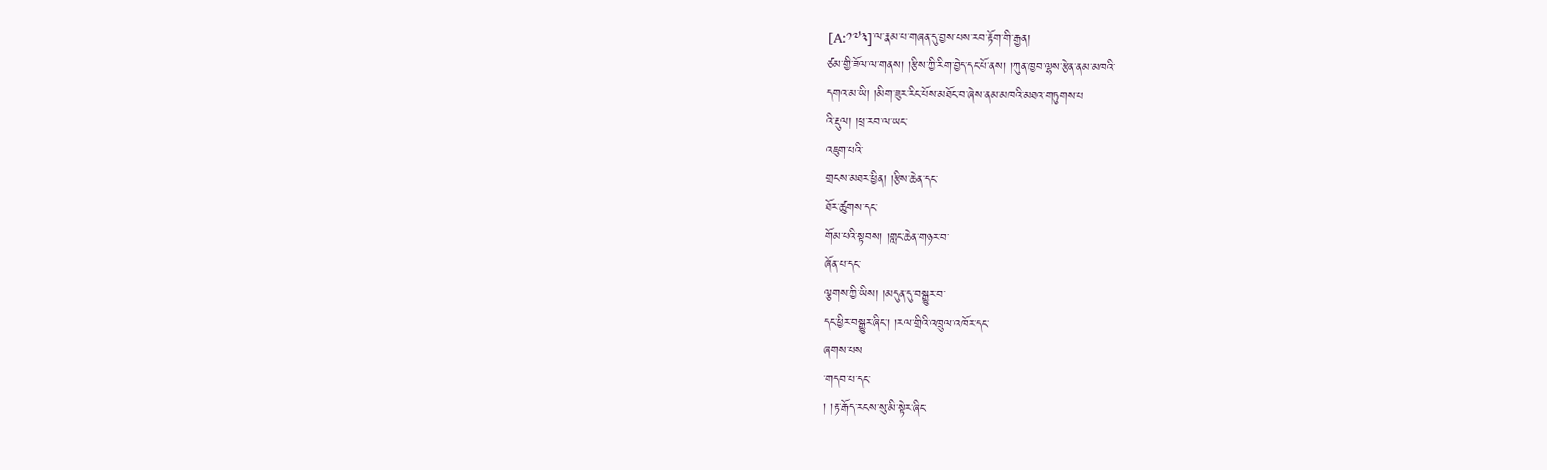[A:༡༧༣]་ལ་རྣམ་པ་གཞན་དུ་བྱས་པས་རབ་རྟོག་གི་རྒྱན།
ཙམ་གྱི་ཟོལ་ལ་གནས། །རྩིས་ཀྱི་རིག་བྱེད་དང་པོ་ནས། །ཀུན་ཁྱབ་ལྷས་རྩེན་ནམ་མཁའི་
དགའ་མ་ཡི། །མིག་ཟུར་རིང་པོས་མཐོང་བ་ཞེས་ནམ་མཁའི་མཐའ་གཏུགས་པ
འི་རྡུལ། །ཕྲ་རབ་ལ་ཡང་
འཇུག་པའི་
གྲངས་མཐར་ཕྱིན། །རྩིས་ཆེན་དང་
ཐོར་ཚུགས་དང་
གོམ་པའི་སྟབས། །གླང་ཆེན་གཉར་བ་
ཞོན་པ་དང་
ལྕགས་ཀྱི་ཡིས། །མདུན་དུ་བསྒྱུར་བ་
དང་ཕྱིར་བསྒྱུར་ཞིང་། །རལ་གྲིའི་འཁྲུལ་འཁོར་དང་
ཞགས་པས
་གདབ་པ་དང་
། །རྟ་རྒོད་རངས་སུ་མི་སྟེར་ཞིང་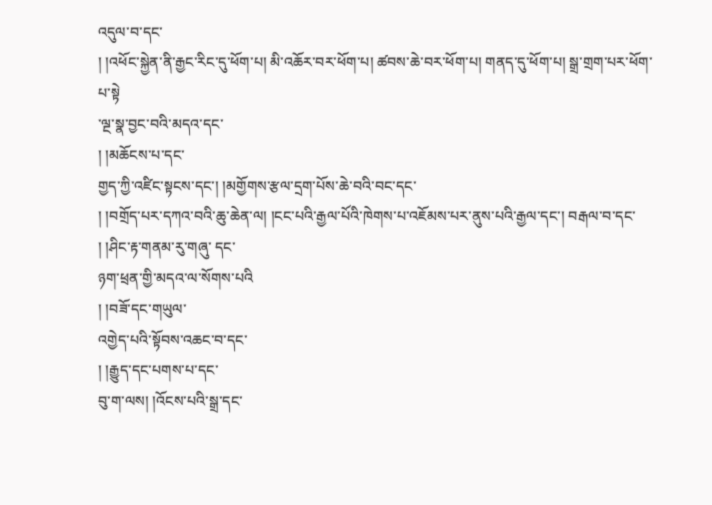འདུལ་བ་དང་
། །འཕོང་སྐྱེན་ནི་རྒྱང་རིང་དུ་ཕོག་པ། མི་འཆོར་བར་ཕོག་པ། ཚབས་ཆེ་བར་ཕོག་པ། གནད་དུ་ཕོག་པ། སྒྲ་གྲག་པར་ཕོག་པ་སྟེ
་ལྔ་སྣ་བྱང་བའི་མདའ་དང་
། །མཆོངས་པ་དང་
གྱད་ཀྱི་འཛིང་སྟངས་དང་། །མགྱོགས་རྩལ་དྲག་པོས་ཆེ་བའི་བང་དང་
། །བགྲོད་པར་དཀའ་བའི་ཆུ་ཆེན་ལ། །ངང་པའི་རྒྱལ་པོའི་ཁེགས་པ་འཇོམས་པར་ནུས་པའི་རྒྱལ་དང་། བརྒལ་བ་དང་
། །ཤིང་རྟ་གནམ་རུ་གཞུ་ དང་
ཉག་ཕྲན་གྱི་མདའ་ལ་སོགས་པའི
། །བཟོ་དང་གཡུལ་
འགྱེད་པའི་སྟོབས་འཆང་བ་དང་
། །རྒྱུད་དང་པགས་པ་དང་
བུ་ག་ལས། །འོངས་པའི་སྒྲ་དང་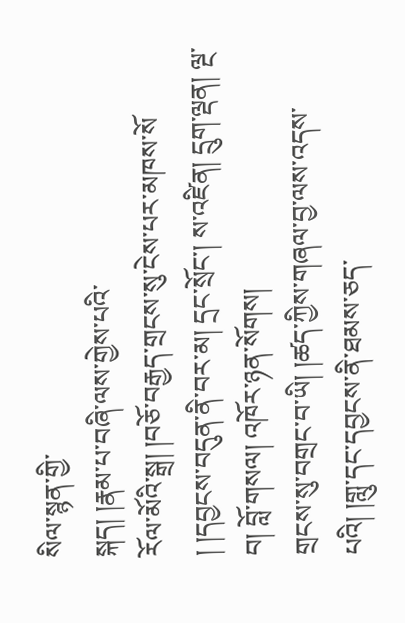སིལ་སྙན་གྱི་
སྐད། །རྣམ་པ་བཞི་ལས་གྱེས་པའི་
རོལ་མོའི་སྒྲ། །བཅོ་བརྒྱད་གྲངས་སུ་ངེས་པར་མཁས་སོ
། །དབྱངས་བདུན་ནི་བར་མ། དྲང་སྲོང་། ས་འཛིན། དྲུག་ལྡན། ལྔ་བ། བློ་གསལ། འཁོར་ཉན་སོགས།
གྲངས་སུ་བགྲང་བ་ཡི། །ཚད་ཀྱིས་གཞལ་བྱ་ལས་འདས་པའི། །གླུ་དང་དབྱངས་ནི་ཐམས་ཅད་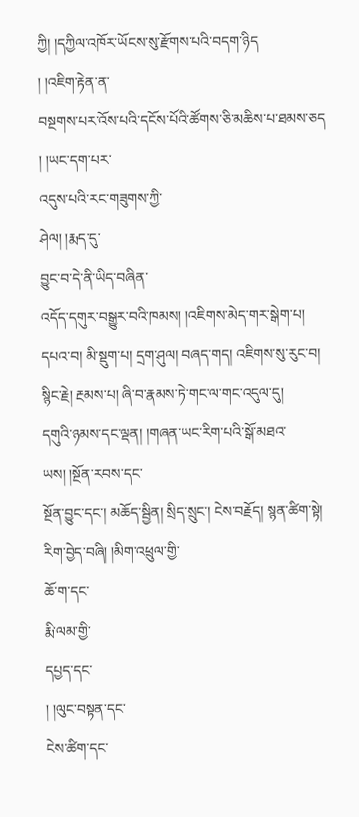ཀྱི། །དཀྱིལ་འཁོར་ཡོངས་སུ་རྫོགས་པའི་བདག་ཉིད
། །འཇིག་རྟེན་ན་
བསྔགས་པར་འོས་པའི་དངོས་པོའི་ཚོགས་ཅི་མཆིས་པ་ཐམས་ཅད
། །ཡང་དག་པར་
འདུས་པའི་རང་གཟུགས་ཀྱི་
ཤེལ། །རྨད་དུ་
བྱུང་བ་དེ་ནི་ཡིད་བཞིན་
འདོད་དགུར་བསྒྱུར་བའི་ཁམས། །འཇིགས་མེད་གར་སྒེག་པ། དཔའ་བ། མི་སྡུག་པ། དྲག་ཤུལ། བཞད་གད། འཇིགས་སུ་རུང་བ། སྙིང་རྗེ། རྔམས་པ། ཞི་བ་རྣམས་ཏེ་གང་ལ་གང་འདུལ་དུ།
དགུའི་ཉམས་དང་ལྡན། །གཞན་ཡང་རིག་པའི་སྒོ་མཐའ་ཡས། །སྔོན་རབས་དང་
སྔོན་བྱུང་དང་། མཆོད་སྦྱིན། སྲིད་སྲུང་། ངེས་བརྗོད། སྙན་ཚིག་སྟེ།
རིག་བྱེད་བཞི། །མིག་འཕྲུལ་གྱི་
ཆོ་ག་དང་
རྨི་ལམ་གྱི་
དཔྱད་དང་
། །ལུང་བསྟན་དང་
ངེས་ཚིག་དང་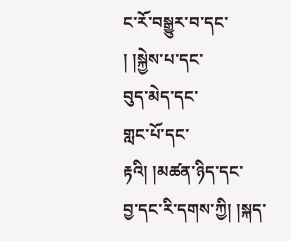ང་རོ་བསྒྱུར་བ་དང་
། །སྐྱེས་པ་དང་
བུད་མེད་དང་
གླང་པོ་དང་
རྟའི། །མཚན་ཉིད་དང་
བྱ་དང་རི་དགས་ཀྱི། །སྐད་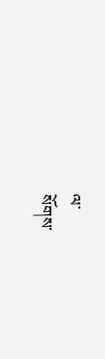ལ་
སོགས་